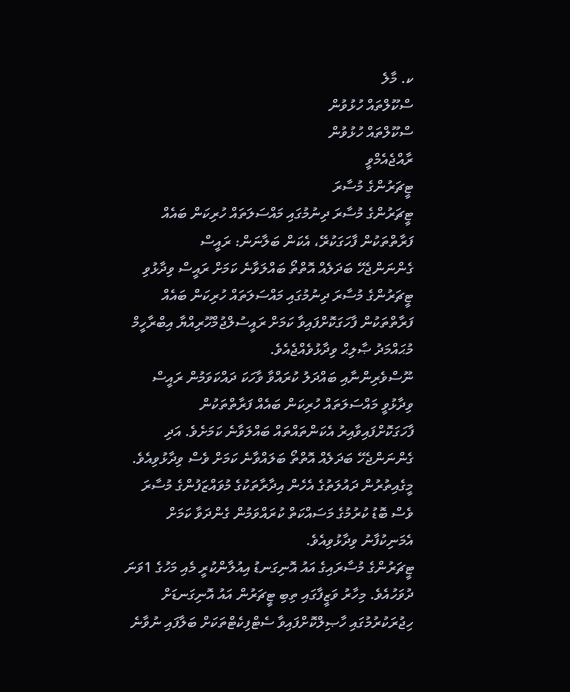ކ. މާލެ
ސްކޫލްތައް ހުޅުވުން
ސްކޫލްތައް ހުޅުވުން
ރާއްޖެއެމްވީ
ޓީޗަރުންގެ މުސާރަ
ޓީޗަރުންގެ މުސާރަ ދިނުމުގައި މައްސަލަތައް ހުރިކަން ބައެއް ފަރާތްތަކުން ފާހަގަކުރޭ، އެކަން ބަލާނަން: ރައީސް
ގެންނަންޖެހޭ ބަދަލެއް އޮތްތޯ ބައްލަވާނެ ކަމަށް ރައީސް ވިދާޅުވި
ޓީޗަރުންގެ މުސާރަ ދިނުމުގައި މައްސަލަތައް ހުރިކަން ބައެއް ފަރާތްތަކުން ފާހަގަކޮށްފައިވާ ކަމަށް ރައީސުލްޖުމްހޫރިއްޔާ އިބްރާހީމް މުޙައްމަދު ޞާލިޙް ވިދާޅުވެއްޖެއެވެ.
ނޫސްވެރިންނާއި ބައްދަލު ކުރައްވާ ވާހަކަ ދައްކަވަމުން ރައީސް ވިދާޅުވީ މައްސަލަތައް ހުރިކަން ބައެއް ފަރާތްތަކުން ފާހަގަކޮށްފައިވާއިރު އެކަންތައްތައް ބައްލަވާނެ ކަމަށެވެ. އަދި ގެންނަންޖެހޭ ބަދަލެއް އޮތްތޯ ބަލައްވާނެ ކަމަށް ވެސް ވިދާޅުވިއެވެ.
މީގެއިތުރުން ދައުލަތުގެ އެހެން އިދާރާތަކުގެ މުވައްޒަފުންގެ މުސާރަ ވެސް ބޮޑު ކުރުމުގެ މަސައްކަތް ކުރައްވަމުން ގެންދަވާ ކަމަށް އެމަނިކުފާނު ވިދާޅުވިއެވެ.
ޓީޗަރުންގެ މުސާރައިގެ އައު އޮނިގަނޑު އިއުލާންކުރީ މެއި މަހުގެ 1ވަނަ ދުވަހުއެވެ. މިހާރު ވަޒީފާގައި ތިބި ޓީޗަރުން އައު އޮނިގަނޑަށް ހިޖުރަކުރުމުގައި ހާޞިލްކޮށްފައިވާ ސެޓްފިކެޓްތަކަށް ބަލާފައި ނުވާނެ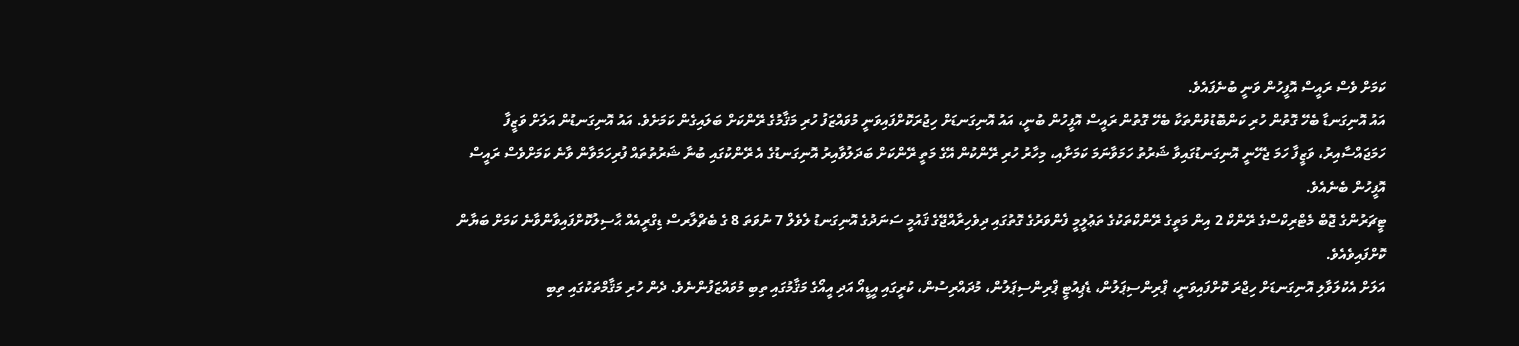ކަމަށް ވެސް ރައީސް އޮފީހުން ވަނީ ބުނެފައެވެ.
އައު އޮނިގަނޑާ ބެހޭ ގޮތުން ހުރި ކަންބޮޑުވުންތަކާ ބެހޭ ގޮތުން ރައީސް އޮފީހުން ބުނީ، އައު އޮނިގަނޑަށް ހިޖުރަކޮށްފައިވަނީ މުވައްޒަފު ހުރި މަޤާމުގެ ރޭންކަށް ބަލައިގެން ކަމަށެވެ. އައު އޮނިގަނޑުން އަލަށް ވަޒީފާ ހަމަޖައްސާއިރު، ވަޒީފާ ހަމަ ޖެހޭނީ އޮނިގަނޑުގައިވާ ޝަރުތު ހަމަވާނަމަ ކަމަށާއި، މިހާރު ހުރި ރޭންކުން އޭގެ މަތީ ރޭންކަށް ބަދަލުވާއިރު އޮނިގަނޑުގެ އެ ރޭންކުގައި ބުނާ ޝަރުތުތައް ފުރިހަމަވާން ވާނެ ކަމަށްވެސް ރައީސް އޮފީހުން ބެނެއެވެ.
ޓީޗަރުންގެ ޖޮބް މެޓްރިކްސްގެ ރޭންކް 2 އިން މަތީގެ ރޭންކްތަކުގެ ތަޢުލީމީ ފެންވަރުގެ ގޮތުގައި ދިވެހިރާއްޖޭގެ ޤައުމީ ސަނަދުގެ އޮނިގަނޑު ލެވެލް 7 ނުވަތަ 8 ގެ ބެޗްލާރސް ޑިގްރީއެއް ޙާސިލުކޮށްފައިވާންވާނެ ކަމަށް ބަޔާން ކޮށްފައިވެއެވެ.
އަލަށް އެކުލަވާލި އޮނިގަނޑަށް ހިޖްރަ ކޮށްފައިވަނީ، ޕްރިންސިޕަލުން، ޑެޕިއުޓީ ޕްރިންސިޕަލުން، މުދައްރިސުން، ކުރީގައި އީޑީއޯ އަދި އީއޯގެ މަޤާމުގައި ތިބި މުވައްޒަފުންނެވެ. ދެން ހުރި މަޤާމްތަކުގައި ތިބި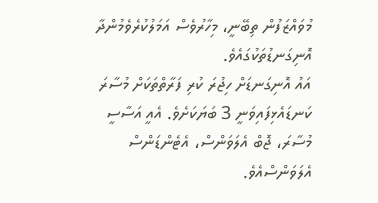މުވައްޒަފުން ތިބޭނީ، މިހާރުވެސް އަމަލުކުރެވެމުންދާ އޮނިގަނޑުތަކުގައެވެ.
އައު އޮނިގަނޑަށް ހިޖުރަ ކުރި ފަރާތްތަކަށް މުސާރަ ކަނޑައެޅިފައިވަނީ 3 ބަޔަކަށެވެ. އެއީ އަސާސީ މުސާރަ، ޖޮބް އެލަވަންސް، އެޓެންޑަންސް އެލަވަންސްއެވެ.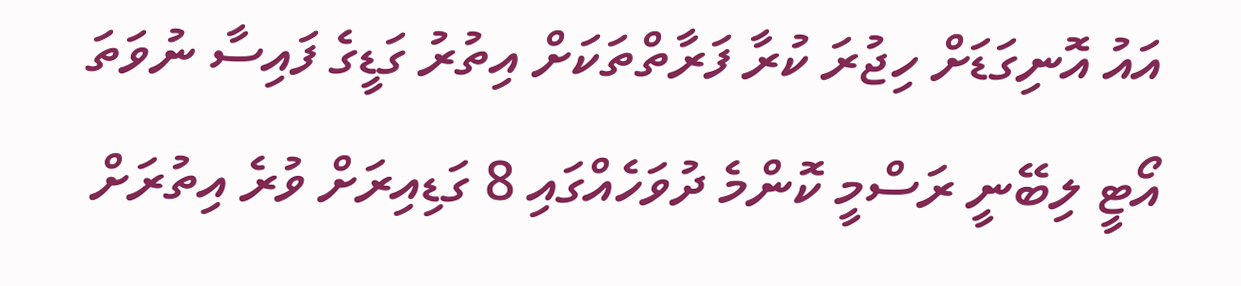އައު އޮނިގަޑަށް ހިޖުރަ ކުރާ ފަރާތްތަކަށް އިތުރު ގަޑީގެ ފައިސާ ނުވަތަ އޯޓީ ލިބޭނީ ރަސްމީ ކޮންމެ ދުވަހެއްގައި 8 ގަޑިއިރަށް ވުރެ އިތުރަށް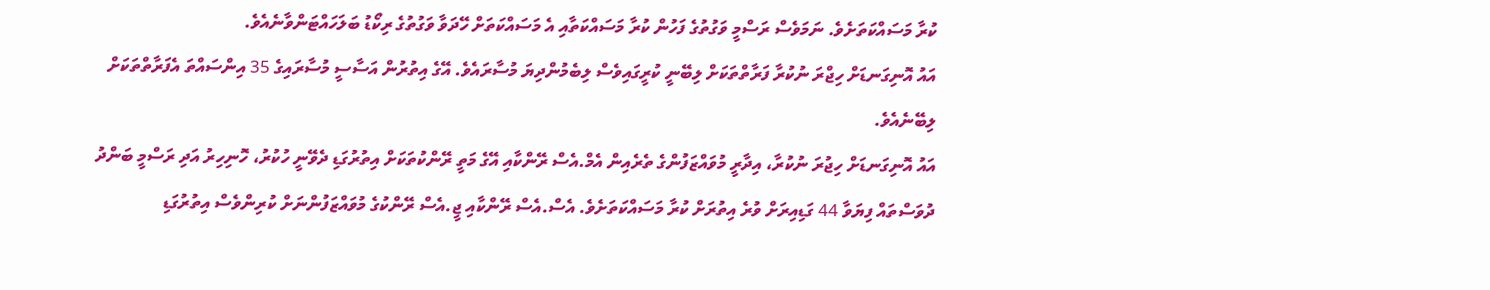ކުރާ މަސައްކަތަށެވެ. ނަމަވެސް ރަސްމީ ވަގުތުގެ ފަހުން ކުރާ މަސައްކަތާއި އެ މަސައްކަތަށް ހޭދަވާ ވަގުތުގެ ރިކޯޑު ބަލަހައްޓަންވާނެއެވެ.
އައު އޮނިގަނޑަށް ހިޖްރަ ނުކުރާ ފަރާތްތަކަށް ލިބޭނީ ކުރީގައިވެސް ލިބެމުންދިޔަ މުސާރައެވެ. އޭގެ އިތުރުން އަސާސީ މުސާރައިގެ 35 އިންސައްތަ އެފަރާތްތަކަށް ލިބޭނެއެވެ.
އައު އޮނިގަނޑަށް ހިޖުރަ ނުކުރާ، އިދާރީ މުވައްޒަފުންގެ ތެރެއިން އެމް.އެސް ރޭންކާއި އޭގެ މަތީ ރޭންކުތަކަށް އިތުރުގަޑި ދެވޭނީ ހުކުރު، ހޮނިހިރު އަދި ރަސްމީ ބަންދު ދުވަސްތައް ފިޔަވާ 44 ގަޑިއިރަށް ވުރެ އިތުރަށް ކުރާ މަސައްކަތަށެވެ. އެސް.އެސް ރޭންކާއި ޖީ.އެސް ރޭންކުގެ މުވައްޒަފުންނަށް ކުރިންވެސް އިތުރުގަޑި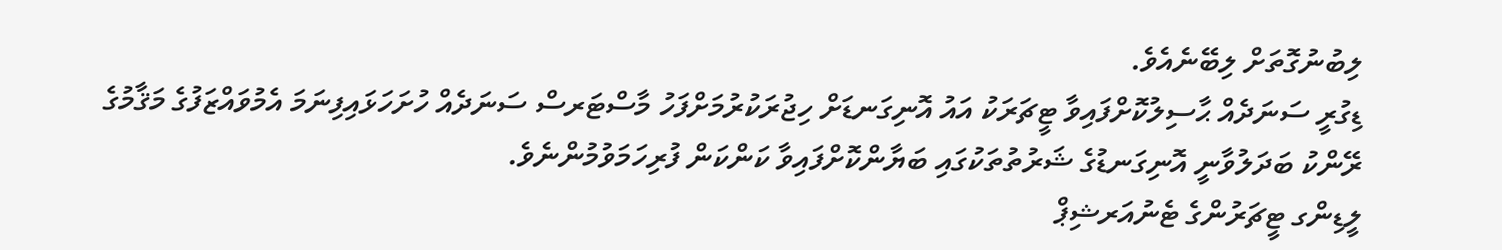ލިބުނުގޮތަށް ލިބޭނެއެވެ.
ޑިގުރީ ސަނަދެއް ޙާސިލުކޮށްފައިވާ ޓީޗަރަކު އައު އޮނިގަނޑަށް ހިޖުރަކުރުމަށްފަހު މާސްޓަރސް ސަނަދެއް ހުށަހަޅައިފިނަމަ އެމުވައްޒަފުގެ މަޤާމުގެ ރޭންކު ބަދަލުވާނީ އޮނިގަނޑުގެ ޝަރުތުތަކުގައި ބަޔާންކޮށްފައިވާ ކަންކަން ފުރިހަމަވުމުންނެވެ.
ލީޑިންގ ޓީޗަރުންގެ ޓެނުއަރޝިޕް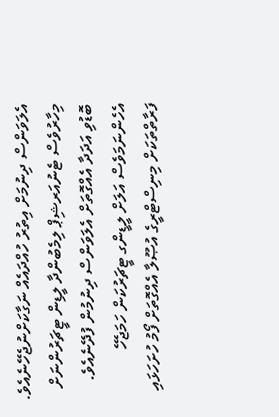އެލަވަންސް ދިނުމަށް އިތުރު ހުއްދައެއް ނަގާކަށްނުޖެހޭނެއެވެ. މިހާރުވެސް ޓެނުއަރޝިޕް ލިމެބުންދާ ލީޑިން ޓީޗަރުންނަށް ބޮޑުވި އަދަދާ އެއްގޮތަށް އެލަވަންސް ދިނުމުން ފުދޭނެއެވެ. އެހެންނަމަވެސް އަލަށް ލީޑީންގ ޓީޗަރުކަން ހަމަޖެހޭ ފަރާތްތަކަށް މިނިސްޓްރީގެ އުޞޫލާ އެއްގޮތަށް ފޯމު ހުށަހަޅައި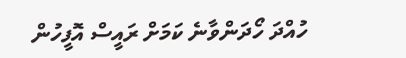ހުއްދަ ހޯދަންވާނެ ކަމަށް ރައީސް އޮފީހުން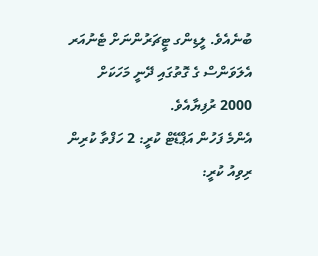ބުނެއެވެ. ލީޑިންގ ޓީޗަރުންނަށް ޓެނުއަރ އެލަވަންސް ގެ ގޮތުގައި ދޭނީ މަހަކަށް 2000 ރުފިޔާއެވެ.
އެންމެ ފަހުން އަޕްޑޭޓް ކުރީ: 2 ހަފްތާ ކުރިން
ރިވިއު ކުރީ: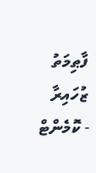ފާޠިމަތު ޒުހައިރާ
- ކޮމެންޓް